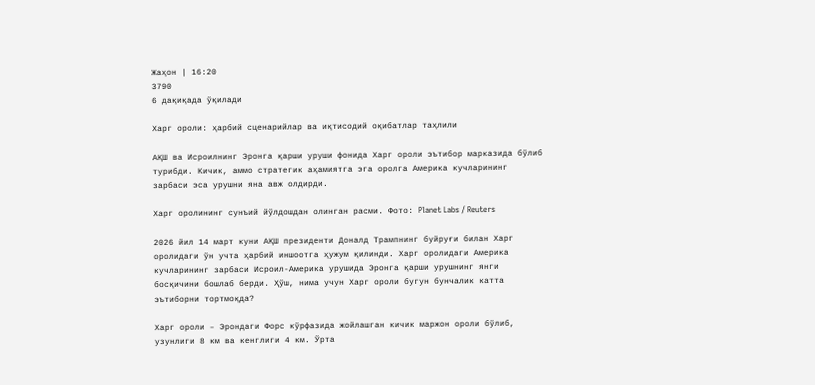Жаҳон | 16:20
3790
6 дақиқада ўқилади

Харг ороли: ҳарбий сценарийлар ва иқтисодий оқибатлар таҳлили

АҚШ ва Исроилнинг Эронга қарши уруши фонида Харг ороли эътибор марказида бўлиб турибди. Кичик, аммо стратегик аҳамиятга эга оролга Америка кучларининг зарбаси эса урушни яна авж олдирди.

Харг оролининг сунъий йўлдошдан олинган расми. Фото: Planet Labs / Reuters

2026 йил 14 март куни АҚШ президенти Доналд Трампнинг буйруғи билан Харг оролидаги ўн учта ҳарбий иншоотга ҳужум қилинди. Харг оролидаги Америка кучларининг зарбаси Исроил-Америка урушида Эронга қарши урушнинг янги босқичини бошлаб берди. Ҳўш, нима учун Харг ороли бугун бунчалик катта эътиборни тортмоқда?

Харг ороли – Эрондаги Форс кўрфазида жойлашган кичик маржон ороли бўлиб, узунлиги 8 км ва кенглиги 4 км. Ўрта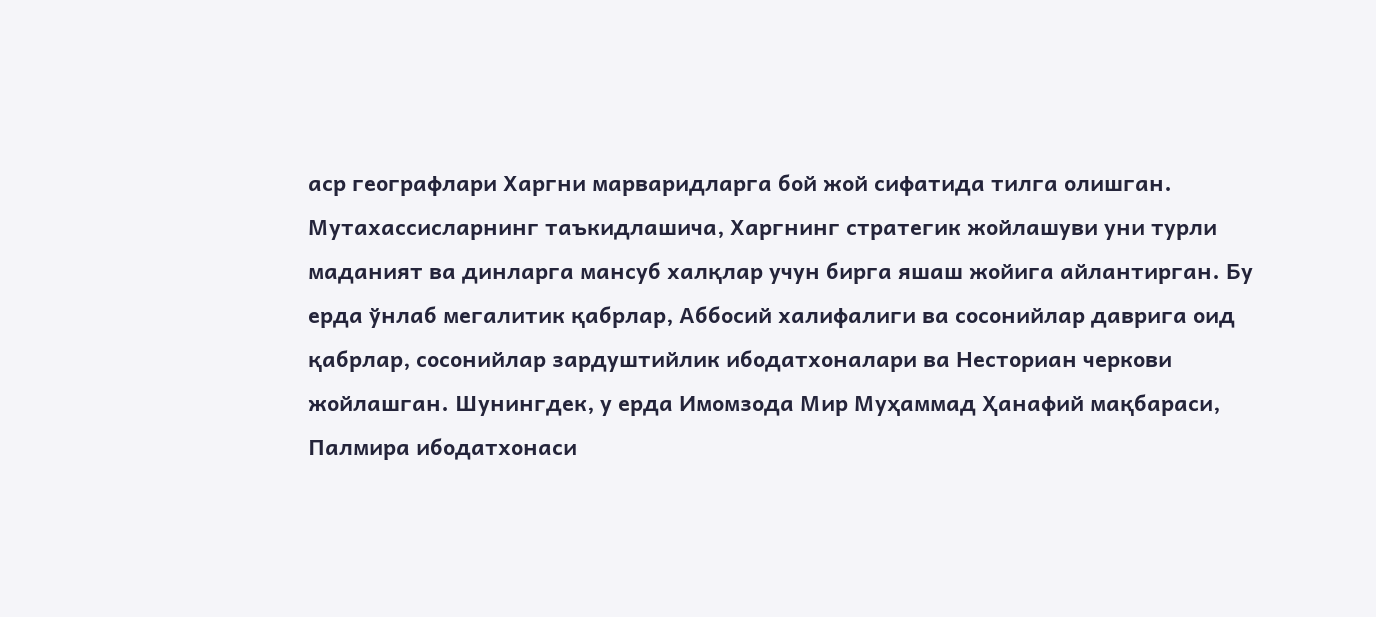аср географлари Харгни марваридларга бой жой сифатида тилга олишган. Мутахассисларнинг таъкидлашича, Харгнинг стратегик жойлашуви уни турли маданият ва динларга мансуб халқлар учун бирга яшаш жойига айлантирган. Бу ерда ўнлаб мегалитик қабрлар, Аббосий халифалиги ва сосонийлар даврига оид қабрлар, сосонийлар зардуштийлик ибодатхоналари ва Несториан черкови жойлашган. Шунингдек, у ерда Имомзода Мир Муҳаммад Ҳанафий мақбараси, Палмира ибодатхонаси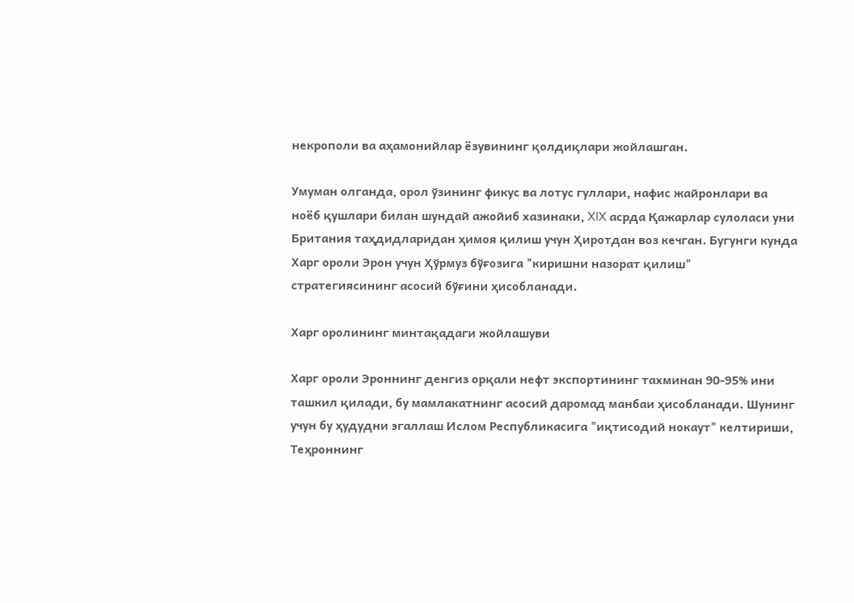некрополи ва аҳамонийлар ёзувининг қолдиқлари жойлашган.

Умуман олганда, орол ўзининг фикус ва лотус гуллари, нафис жайронлари ва ноёб қушлари билан шундай ажойиб хазинаки, XIX асрда Қажарлар сулоласи уни Британия таҳдидларидан ҳимоя қилиш учун Ҳиротдан воз кечган. Бугунги кунда Харг ороли Эрон учун Ҳўрмуз бўғозига "киришни назорат қилиш" стратегиясининг асосий бўғини ҳисобланади.

Харг оролининг минтақадаги жойлашуви

Харг ороли Эроннинг денгиз орқали нефт экспортининг тахминан 90-95% ини ташкил қилади, бу мамлакатнинг асосий даромад манбаи ҳисобланади. Шунинг учун бу ҳудудни эгаллаш Ислом Республикасига "иқтисодий нокаут" келтириши, Теҳроннинг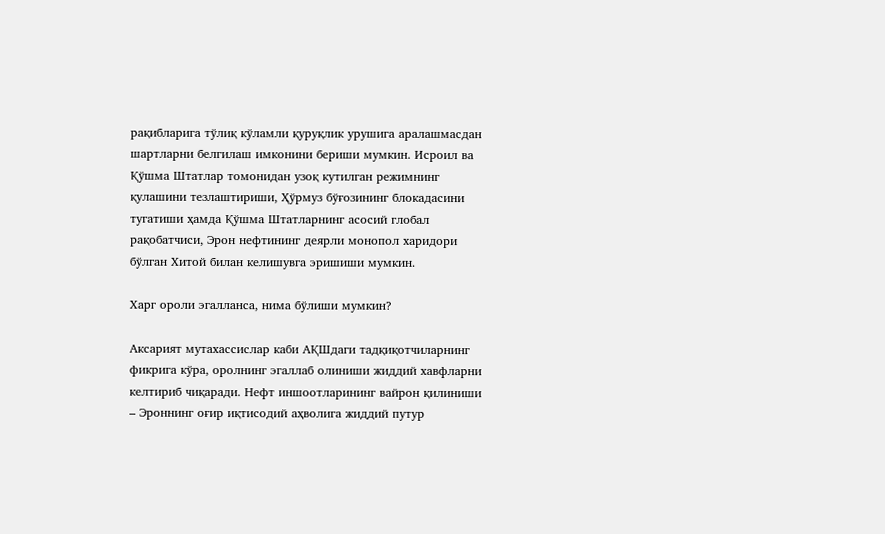рақибларига тўлиқ кўламли қуруқлик урушига аралашмасдан шартларни белгилаш имконини бериши мумкин. Исроил ва Қўшма Штатлар томонидан узоқ кутилган режимнинг қулашини тезлаштириши, Ҳўрмуз бўғозининг блокадасини тугатиши ҳамда Қўшма Штатларнинг асосий глобал рақобатчиси, Эрон нефтининг деярли монопол харидори бўлган Хитой билан келишувга эришиши мумкин.

Харг ороли эгалланса, нима бўлиши мумкин?

Аксарият мутахассислар каби АҚШдаги тадқиқотчиларнинг фикрига кўра, оролнинг эгаллаб олиниши жиддий хавфларни келтириб чиқаради. Нефт иншоотларининг вайрон қилиниши – Эроннинг оғир иқтисодий аҳволига жиддий путур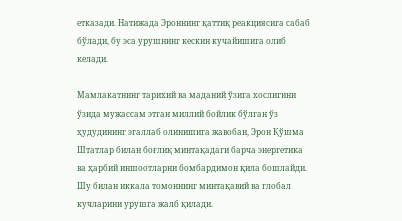етказади. Натижада Эроннинг қаттиқ реакциясига сабаб бўлади, бу эса урушнинг кескин кучайишига олиб келади.

Мамлакатнинг тарихий ва маданий ўзига хослигини ўзида мужассам этган миллий бойлик бўлган ўз ҳудудининг эгаллаб олинишига жавобан, Эрон Қўшма Штатлар билан боғлиқ минтақадаги барча энергетика ва ҳарбий иншоотларни бомбардимон қила бошлайди. Шу билан иккала томоннинг минтақавий ва глобал кучларини урушга жалб қилади.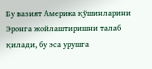Бу вазият Америка қўшинларини Эронга жойлаштиришни талаб қилади, бу эса урушга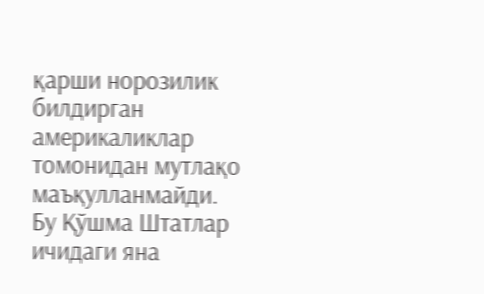қарши норозилик билдирган америкаликлар томонидан мутлақо маъқулланмайди. Бу Қўшма Штатлар ичидаги яна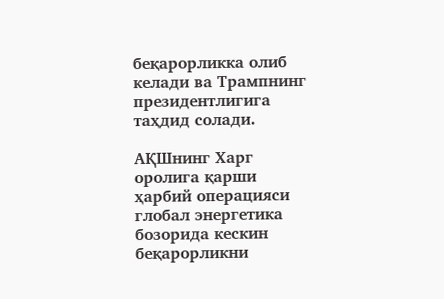беқарорликка олиб келади ва Трампнинг президентлигига таҳдид солади.

АҚШнинг Харг оролига қарши ҳарбий операцияси глобал энергетика бозорида кескин беқарорликни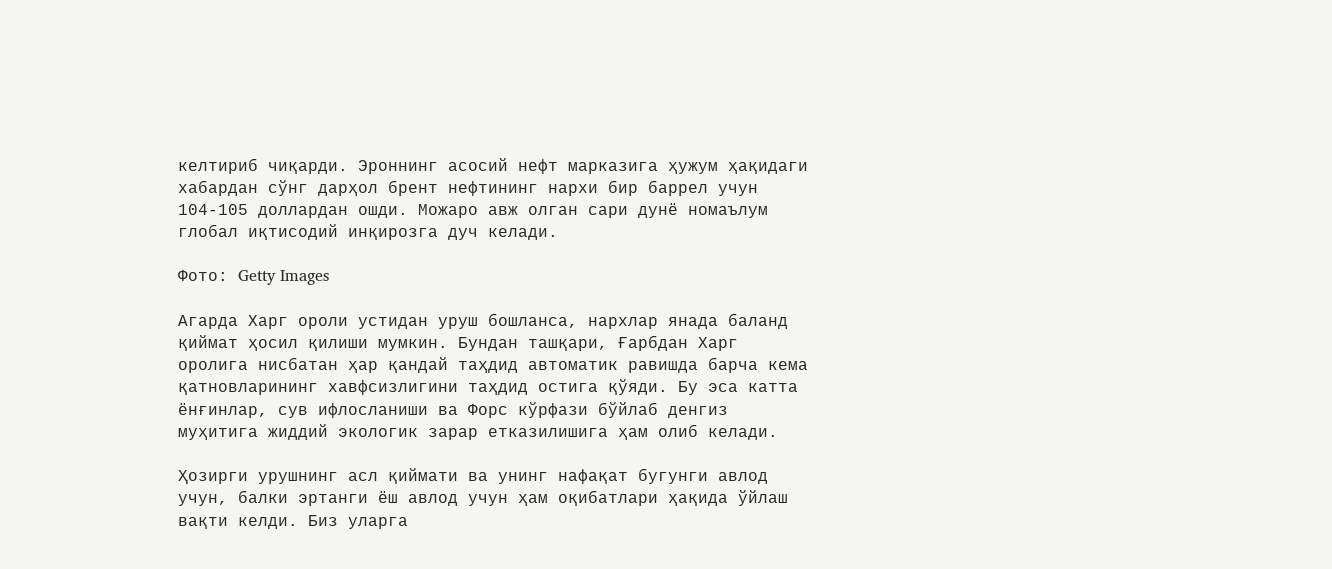келтириб чиқарди. Эроннинг асосий нефт марказига ҳужум ҳақидаги хабардан сўнг дарҳол брент нефтининг нархи бир баррел учун 104-105 доллардан ошди. Можаро авж олган сари дунё номаълум глобал иқтисодий инқирозга дуч келади.

Фото: Getty Images

Агарда Харг ороли устидан уруш бошланса, нархлар янада баланд қиймат ҳосил қилиши мумкин. Бундан ташқари, Ғарбдан Харг оролига нисбатан ҳар қандай таҳдид автоматик равишда барча кема қатновларининг хавфсизлигини таҳдид остига қўяди. Бу эса катта ёнғинлар, сув ифлосланиши ва Форс кўрфази бўйлаб денгиз муҳитига жиддий экологик зарар етказилишига ҳам олиб келади.

Ҳозирги урушнинг асл қиймати ва унинг нафақат бугунги авлод учун, балки эртанги ёш авлод учун ҳам оқибатлари ҳақида ўйлаш вақти келди. Биз уларга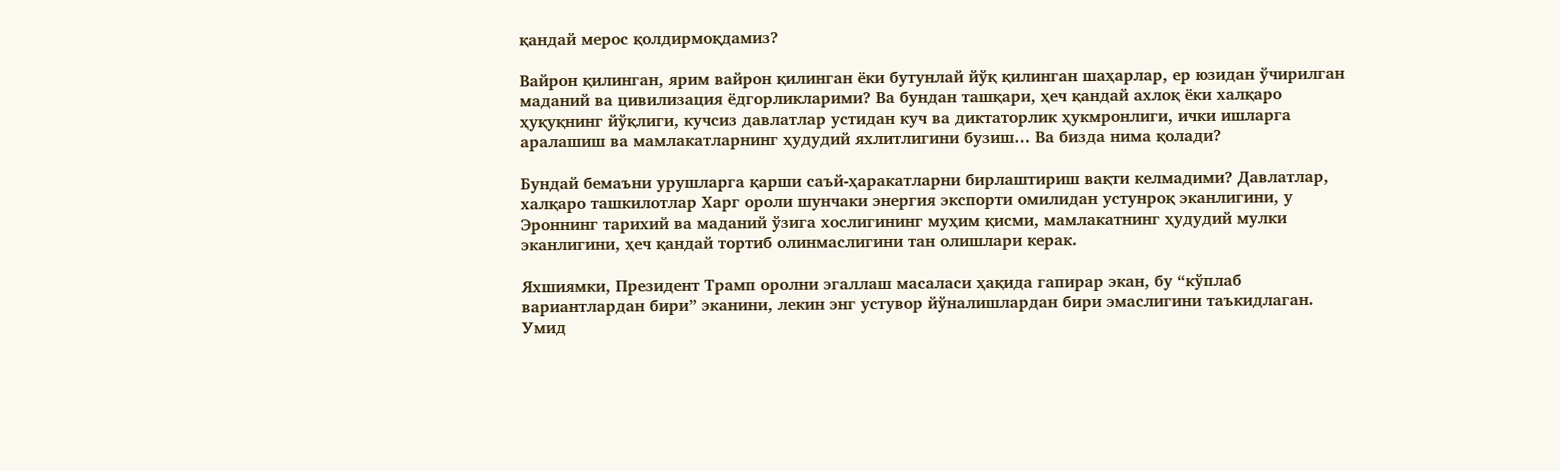қандай мерос қолдирмоқдамиз?

Вайрон қилинган, ярим вайрон қилинган ёки бутунлай йўқ қилинган шаҳарлар, ер юзидан ўчирилган маданий ва цивилизация ёдгорликларими? Ва бундан ташқари, ҳеч қандай ахлоқ ёки халқаро ҳуқуқнинг йўқлиги, кучсиз давлатлар устидан куч ва диктаторлик ҳукмронлиги, ички ишларга аралашиш ва мамлакатларнинг ҳудудий яхлитлигини бузиш… Ва бизда нима қолади?

Бундай бемаъни урушларга қарши саъй-ҳаракатларни бирлаштириш вақти келмадими? Давлатлар, халқаро ташкилотлар Харг ороли шунчаки энергия экспорти омилидан устунроқ эканлигини, у Эроннинг тарихий ва маданий ўзига хослигининг муҳим қисми, мамлакатнинг ҳудудий мулки эканлигини, ҳеч қандай тортиб олинмаслигини тан олишлари керак.

Яхшиямки, Президент Трамп оролни эгаллаш масаласи ҳақида гапирар экан, бу “кўплаб вариантлардан бири” эканини, лекин энг устувор йўналишлардан бири эмаслигини таъкидлаган. Умид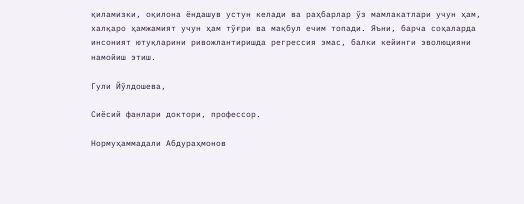қиламизки, оқилона ёндашув устун келади ва раҳбарлар ўз мамлакатлари учун ҳам, халқаро ҳамжамият учун ҳам тўғри ва мақбул ечим топади. Яъни, барча соҳаларда инсоният ютуқларини ривожлантиришда регрессия эмас, балки кейинги эволюцияни намойиш этиш.

Гули Йўлдошева,

Сиёсий фанлари доктори, профессор.

Нормуҳаммадали Абдураҳмонов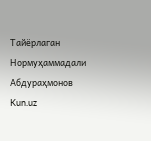Тайёрлаган Нормуҳаммадали Абдураҳмонов
Kun.uz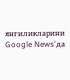янгиликларини Google News'да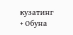кузатинг
+ Обуна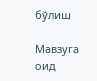бўлиш

Мавзуга оид